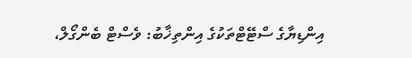އިންޑިޔާގެ ސްޓޭޓްތަކުގެ އިންތިޚާބު: ވެސްޓް ބެންގޯލް،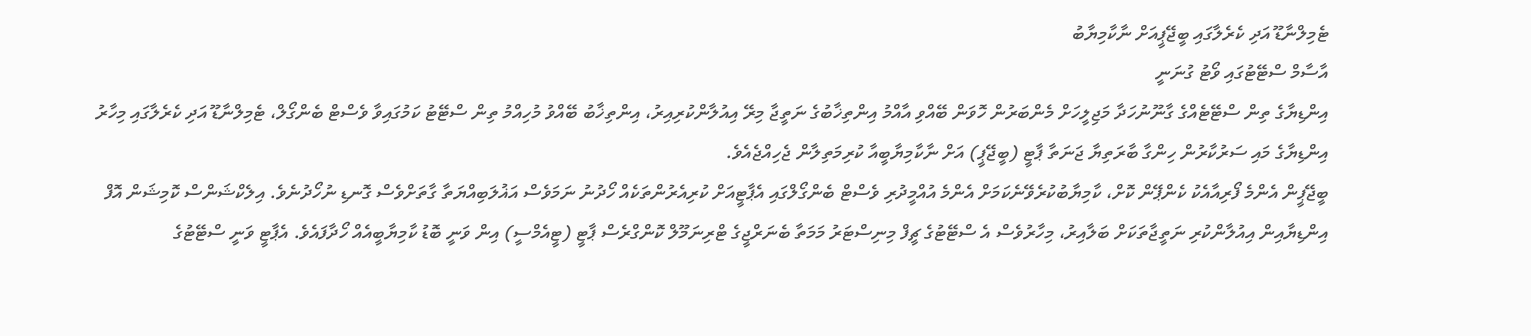ޓެމިލްނާޑޫ އަދި ކެރެލާގައި ބީޖޭޕީއަށް ނާކާމިޔާބު
އާސާމް ސްޓޭޓުގައި ވޯޓު ގުނަނީ
އިންޑިޔާގެ ތިން ސްޓޭޓެއްގެ ގާނޫނުހަދާ މަޖިލީހަށް މެންބަރުން ހޮވަން ބޭއްވި އާއްމު އިންތިޚާބުގެ ނަތީޖާ މިރޭ އިއުލާންކުރިއިރު، އިންތިޚާބު ބޭއްވު މުހިއްމު ތިން ސްޓޭޓު ކަމުގައިވާ ވެސްޓް ބެންގޯލް، ޓެމިލްނާޑޫ އަދި ކެރެލާގައި މިހާރު އިންޑިޔާގެ މައި ސަރުކާރުން ހިންގާ ބާރަތިޔާ ޖަނަތާ ޕާޓީ (ބީޖޭޕީ) އަށް ނާކާމިޔާބީއާ ކުރިމަތިލާން ޖެހިއްޖެއެވެ.
ބީޖޭޕީން އެންމެ ފޯރިއާއެކު ކެންޕޭން ކޮށް، ކާމިޔާބުކުރެވޭނެކަމަށް އެންމެ އުއްމީދުރި ވެސްޓް ބެންގޯލްގައި އެޕާޓީއަށް ކުރިއެރުންތަކެއް ހޯދުނު ނަމަވެސް އަޣުލަބިއްޔަތާ ގާތަށްވެސް ގޮނޑި ނުހޯދުނެވެ. އިލެކްޝަންސް ކޮމިޝަން އޮފް އިންޑިޔާއިން އިއުލާންކުރި ނަތީޖާތަކަށް ބަލާއިރު، މިހާރުވެސް އެ ސްޓޭޓުގެ ޗީފް މިނިސްޓަރު މަމަތާ ބެނަރްޖީގެ ޓްރިނަމޫލް ކޮންގްރެސް ޕާޓީ (ޓީއެމްސީ) އިން ވަނީ ބޮޑު ކާމިޔާބީއެއް ހޯދާފައެވެ. އެޕާޓީ ވަނީ ސްޓޭޓުގެ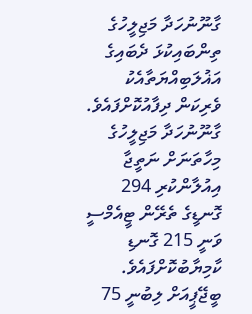ގާނޫނުހަދާ މަޖިލީހުގެ ތިންބައިކުޅަ ދެބައިގެ އަޣުލަބިއްޔަތާއެކު ވެރިކަން ދިފާއުކޮށްފައެވެ.
ގާނޫނުހަދާ މަޖިލީހުގެ މިހާތަނަށް ނަތީޖާ އިއުލާންކުރި 294 ގޮނޑީގެ ތެރޭން ޓީއެމްސީ ވަނީ 215 ގޮނޑި ކާމިޔާބުކޮށްފައެވެ. ބީޖޭޕީއަށް ލިބުނީ 75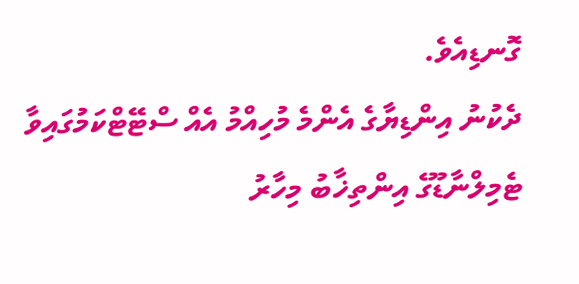ގޮނޑިއެވެ.
ދެކުނު އިންޑިޔާގެ އެންމެ މުހިއްމު އެއް ސްޓޭޓްކަމުގައިވާ ޓެމިލްނާޑޫގެ އިންތިޚާބު މިހާރު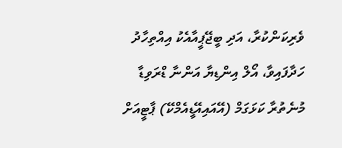ވެރިކަންކުރާ، އަދި ބީޖޭޕީއާއެކު އިއްތިހާދު ހަދާފައިވާ، އޯލް އިންޑިޔާ އަންނާ ޑްރަވިޑާ މުނެތުރާ ކަޅަގަމް (އޭއައިއޭޑީއެމްކޭ) ޕާޓީއަށް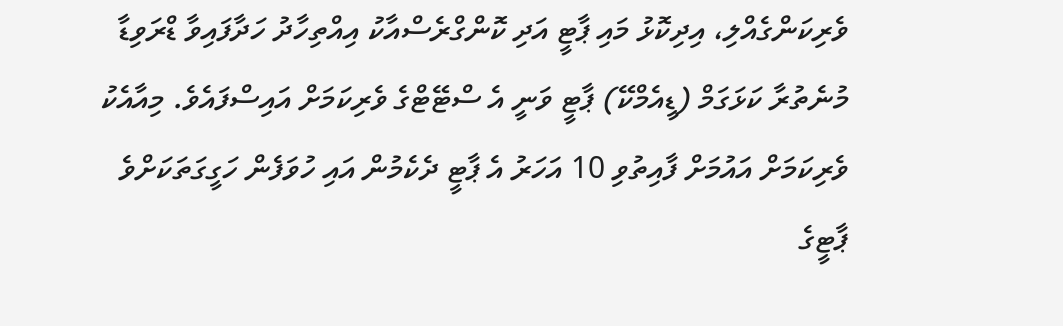ވެރިކަންގެއްލި، އިދިކޮޅު މައި ޕާޓީ އަދި ކޮންގްރެސްއާކު އިއްތިހާދު ހަދާފައިވާ ޑްރަވިޑާ މުނެތުރާ ކަޅަގަމް (ޑީއެމްކޭ) ޕާޓީ ވަނީ އެ ސްޓޭޓްގެ ވެރިކަމަށް އައިސްފައެވެ. މިއާއެކު ވެރިކަމަށް އައުމަށް ފާއިތުވި 10 އަހަރު އެ ޕާޓީ ދެކެމުން އައި ހުވަފެން ހަގީގަތަކަށްވެ ޕާޓީގެ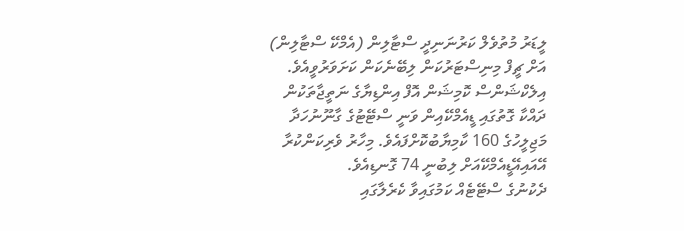ލީޑަރު މުތުވެލް ކަރުނަނިދީ ސްޓާލިން (އެމްކޭ ސްޓާލިން) އަށް ޗީފް މިނިސްޓަރުކަން ލިބޭނެކަން ކަށަވަރުވީއެވެ.
އިލެކްޝަންސް ކޮމިޝަން އޮފް އިންޑިޔާގެ ނަތީޖާތަކުން ދައްކާ ގޮތުގައި ޑީއެމްކޭއިން ވަނީ ސްޓޭޓުގެ ގާނޫނުހަދާ މަޖިލީހުގެ 160 ކާމިޔާބުކޮށްފައެވެ. މިހާރު ވެރިކަންކުރާ އޭއައިއޭޑީއެމްކޭއަށް ލިބުނީ 74 ގޮނޑިއެވެ.
ދެކުނުގެ ސްޓޭޓެއް ކަމުގައިވާ ކެރެލާގައި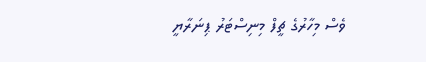ވެސް މިހާރުގެ ޗީފް މިނިސްޓަރު ޕިނަރާޔީ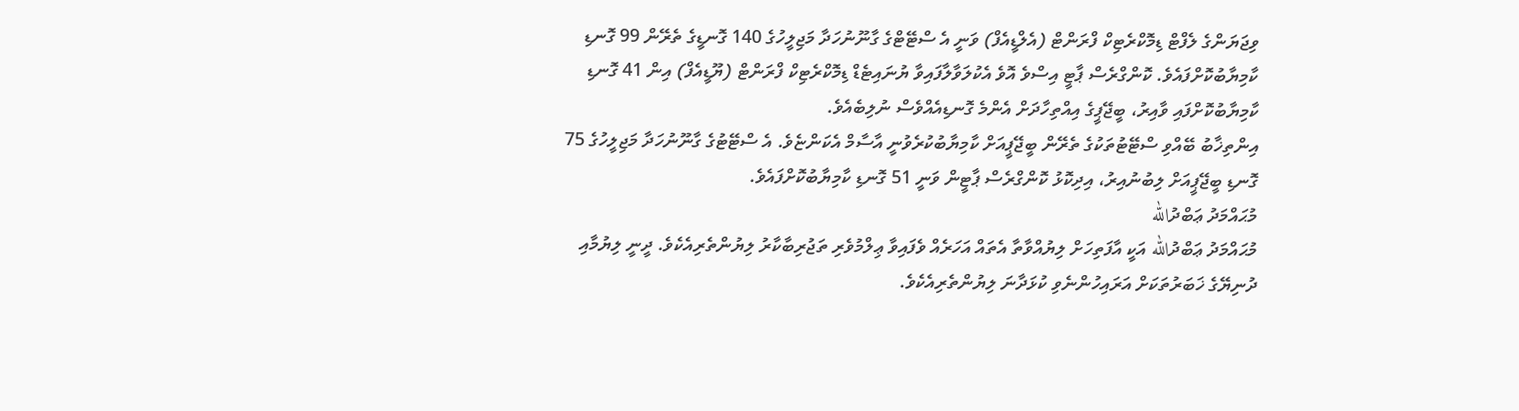ވިޖަޔަންގެ ލެފްޓް ޑިމޮކްރެޓިކް ފްރަންޓް (އެލްޑީއެފް) ވަނީ އެ ސްޓޭޓްގެ ގާނޫނުހަދާ މަޖިލީހުގެ 140 ގޮނޑީގެ ތެރޭން 99 ގޮނޑި ކާމިޔާބުކޮށްފައެވެ. ކޮންގްރެސް ޕާޓީ އިސްވެ އޮވެ އެކުލަވާލާފައިވާ ޔުނައިޓެޑް ޑިމޮކްރެޓިކް ފްރަންޓް (ޔޫޑީއެފް) އިން 41 ގޮނޑި ކާމިޔާބުކޮށްފައި ވާއިރު، ބީޖޭޕީގެ އިއްތިހާދަށް އެންމެ ގޮނޑިއެއްވެސް ނުލިބެއެވެ.
އިންތިޚާބު ބޭއްވި ސްޓޭޓުތަކުގެ ތެރޭން ބީޖޭޕީއަށް ކާމިޔާބުކުރެވުނީ އާސާމް އެކަންޏެވެ. އެ ސްޓޭޓުގެ ގާނޫނުހަދާ މަޖިލީހުގެ 75 ގޮނޑި ބީޖޭޕީއަށް ލިބުނުއިރު، އިދިކޮޅު ކޮންގްރެސް ޕާޓީން ވަނީ 51 ގޮނޑި ކާމިޔާބުކޮށްފައެވެ.
މުޙައްމަދު ޢަބްދުالله
މުޙައްމަދު ޢަބްދުالله އަކީ އާފަތިހަށް ލިޔުއްވާތާ އެތައް އަހަރެއް ވެފައިވާ ޢިލްމުވެރި ތަޖުރިބާކާރު ލިޔުންތެރިއެކެވެ. ދީނީ ލިޔުމާއި ދުނިޔޭގެ ޚަބަރުތަކަށް އަރައިހުންނެވި ކުޅަދާނަ ލިޔުންތެރިއެކެވެ.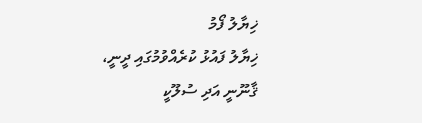ޚިޔާލު ފޯމު
ޚިޔާލު ފައުޅު ކުރެއްވުމުގައި ދީނީ، ޤާނޫނީ އަދި ސުލޫކީ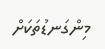މިންގަނޑުތަކަށް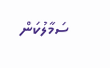ސަމާލުކަން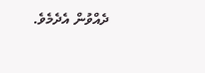ދެއްވުން އެދެމެވެ.